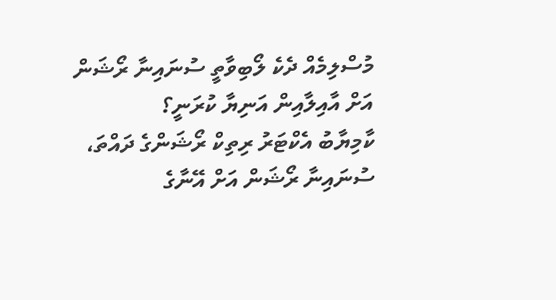މުސްލިމެއް ދެކެ ލޯބިވާތީ ސުނައިނާ ރޯޝަން އަށް އާއިލާއިން އަނިޔާ ކުރަނީ؟
ކާމިޔާބު އެކްޓަރު ރިތިކް ރޯޝަންގެ ދައްތަ، ސުނައިނާ ރޯޝަން އަށް އޭނާގެ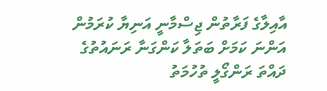އާއިލާގެ ފަރާތުން ޖިސްމާނީ އަނިޔާ ކުރަމުން އަންނަ ކަމަށް ބަތަލާ ކަންގަނާ ރަނައުތުގެ ދައްތަ ރަންގޯލީ ތުހުމަތު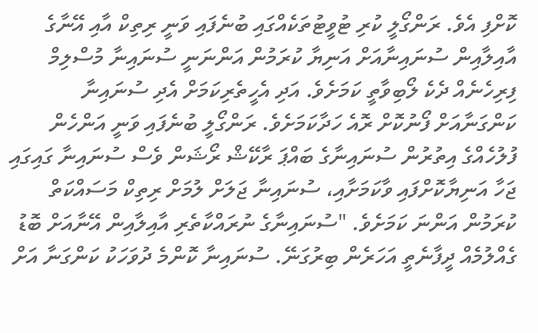ކޮށްފި އެވެ. ރަންގޯލީ ކުރި ޓުވީޓުތަކެއްގައި ބުނެފައި ވަނީ ރިތިކް އާއި އޭނާގެ އާއިލާއިން ސުނައިނާއަށް އަނިޔާ ކުރަމުން އަންނަނީ ސުނައިނާ މުސްލިމް ފިރިހެނެއް ދެކެ ލޯބިވާތީ ކަމަށެވެ. އަދި އެހީތެރިކަމަށް އެދި ސުނައިނާ ކަންގަނާއަށް ފޯނުކޮށް ރޮއެ ހަދާކަމަށެވެ. ރަންގޯލީ ބުނެފައި ވަނީ އަންހެން ފުލުހެއްގެ އިތުރުން ސުނައިނާގެ ބައްޕަ ރާކޭޝް ރޯޝަން ވެސް ސުނައިނާ ގައިގައި ޖަހާ އަނިޔާކޮށްފައި ވާކަމަށާއި، ސުނައިނާ ޖަލަށް ލުމަށް ރިތިކް މަސައްކަތް ކުރަމުން އަންނަ ކަމަށެވެ. "ސުނައިނާގެ ނުރައްކާތެރި އާއިލާއިން އޭނާއަށް ބޮޑު ގެއްލުމެއް ދީފާނެތީ އަހަރެން ބިރުގަނޭ. ސުނައިނާ ކޮންމެ ދުވަހަކު ކަންގަނާ އަށް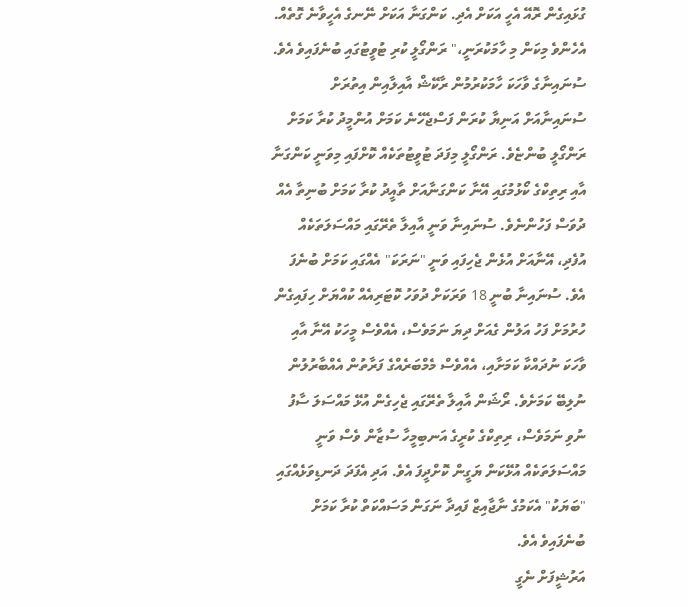ގުޅައިގެން ރޮއޭ އެހީ އަކަށް އެދި. ކަންގަނާ އަކަށް ނޭނގެ އެހީވާނެ ގޮތެއް. އެހެންވެ މިކަން މި ހާމަކުރަނީ،" ރަންގޯލީ ކުރި ޓުވީޓުގައި ބުނެފައިވެ އެވެ. ސުނައިނާގެ ވާހަކަ ހާމަކުރުމުން ރާކޭޝް އާއިލާއިން އިތުރަށް ސުނައިނާއަށް އަނިޔާ ކުރަން ފަސްޖެހޭނެ ކަމަށް އުންމީދު ކުރާ ކަމަށް ރަންގޯލީ ބުންޏެވެ. ރަންގޯލީ މިފަދަ ޓުވީޓުތަކެއް ކޮށްފައި މިވަނީ ކަންގަނާ އާއި ރިތިކްގެ ކޯޅުމުގައި އޭނާ ކަންގަނާއަށް ތާއީދު ކުރާ ކަމަށް ބުނިތާ އެއް ދުވަސް ފަހުންނެވެ. ސުނައިނާ ވަނީ އާއިލާ ތެރޭގައި މައްސަލަތަކެއް އުފެދި، އޭނާއަށް އުޅެން ޖެހިފައި ވަނީ "ނަރަކަ" އެއްގައި ކަމަށް ބުނެފަ އެވެ. ސުނައިނާ ބުނީ 18 ވަރަކަށް ދުވަހު ކޮޓަރިއެއް ކުއްޔަށް ހިފައިގެން ހުރުމަށް ފަހު އަލުން ގެއަށް ދިޔަ ނަމަވެސް، އެއްވެސް މީހަކު އޭނާ އާއި ވާހަކަ ނުދައްކާ ކަމަށާއި، އެއްވެސް މެމްބަރެއްގެ ފަރާތުން އެއްބާރުލުން ނުލިބޭ ކަމަށެވެ. ރޯޝަން އާއިލާ ތެރޭގައި ޖެހިގެން އުޅޭ މައްސަލަ ސާފު ނުވި ނަމަވެސް، ރިތިކްގެ ކުރީގެ އަނބިމީހާ ސުޒާން ވެސް ވަނީ މައްސަލަތަކެއް އުޅޭކަން ޔަގީން ކޮށްދީފަ އެވެ. އަދި އެފަދަ ދަނޑިވަޅެއްގައި "ބަޔަކު" އެކަމުގެ ނާޖާއިޒް ފައިދާ ނަގަން މަސައްކަތް ކުރާ ކަމަށް ބުނެފައިވެ އެވެ.
އަރުޝީފަށް ނެގީ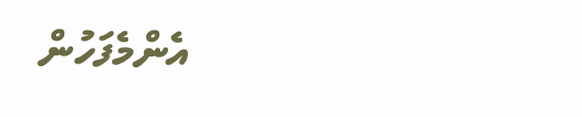އެންމެފަހުން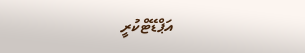އަޕްޑޭޓްކުރީ